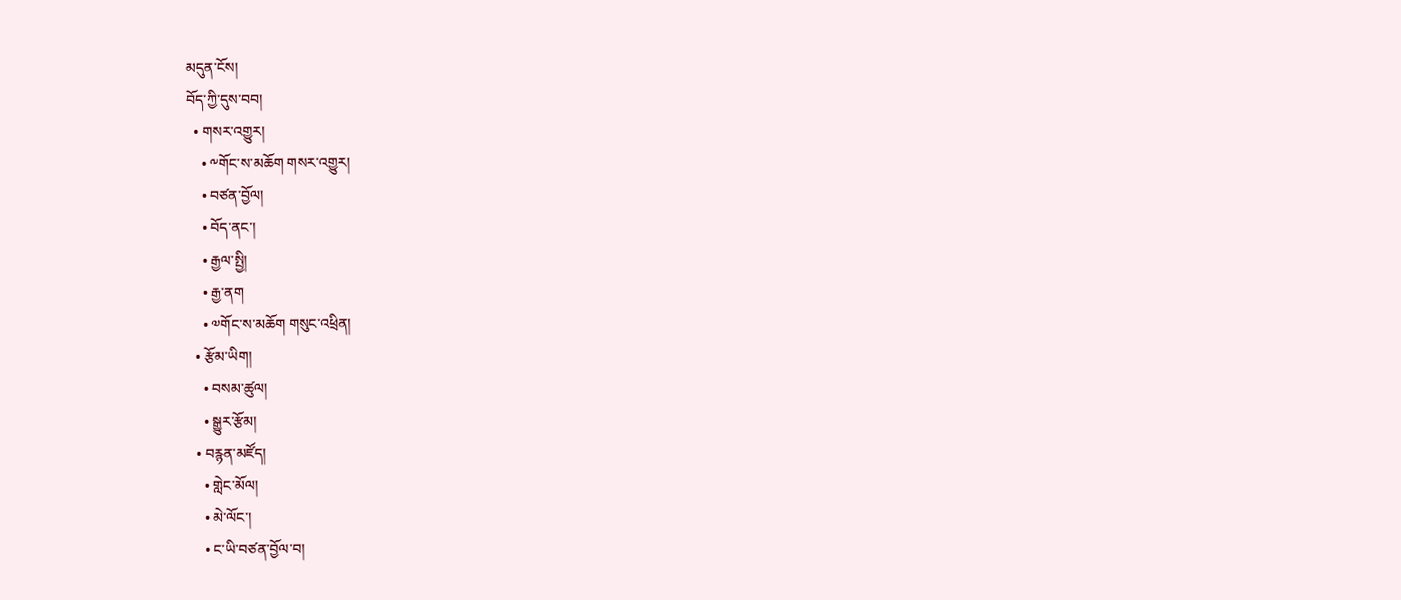མདུན་ངོས།
བོད་ཀྱི་དུས་བབ།
  • གསར་འགྱུར།
    • ༸གོང་ས་མཆོག གསར་འགྱུར།
    • བཙན་བྱོལ།
    • བོད་ནང་།
    • རྒྱལ་སྤྱི།
    • རྒྱ་ནག
    • ༧གོང་ས་མཆོག གསུང་འཕྲིན།
  • རྩོམ་ཡིག།
    • བསམ་ཚུལ།
    • སྒྱུར་རྩོམ།
  • བརྙན་མཛོད།
    • གླེང་མོལ།
    • མེ་ལོང་།
    • ང་ཡི་བཙན་བྱོལ་བ།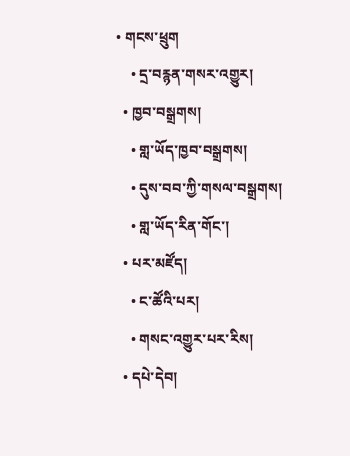• གངས་ཕྲུག
    • དྲ་བརྙན་གསར་འགྱུར།
  • ཁྱབ་བསྒྲགས།
    • གླ་ཡོད་ཁྱབ་བསྒྲགས།
    • དུས་བབ་ཀྱི་གསལ་བསྒྲགས།
    • གླ་ཡོད་རིན་གོང་།
  • པར་མཛོད།
    • ང་ཚོའི་པར།
    • གསང་འགྱུར་པར་རིས།
  • དཔེ་དེབ།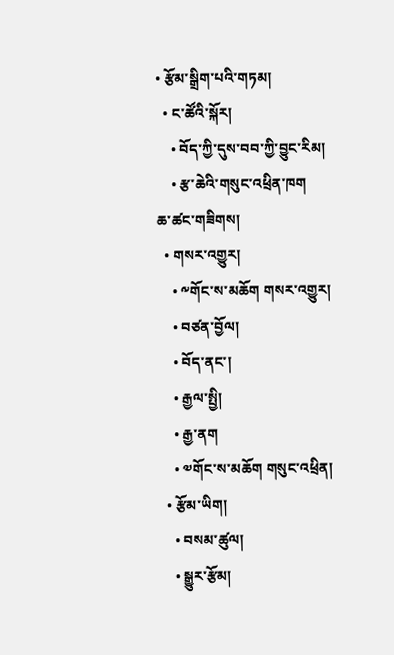• རྩོམ་སྒྲིག་པའི་གཏམ།
  • ང་ཚོའི་སྐོར།
    • བོད་ཀྱི་དུས་བབ་ཀྱི་བྱུང་རིམ།
    • རྩ་ཆེའི་གསུང་འཕྲིན་ཁག
ཆ་ཚང་གཟིགས།
  • གསར་འགྱུར།
    • ༸གོང་ས་མཆོག གསར་འགྱུར།
    • བཙན་བྱོལ།
    • བོད་ནང་།
    • རྒྱལ་སྤྱི།
    • རྒྱ་ནག
    • ༧གོང་ས་མཆོག གསུང་འཕྲིན།
  • རྩོམ་ཡིག།
    • བསམ་ཚུལ།
    • སྒྱུར་རྩོམ།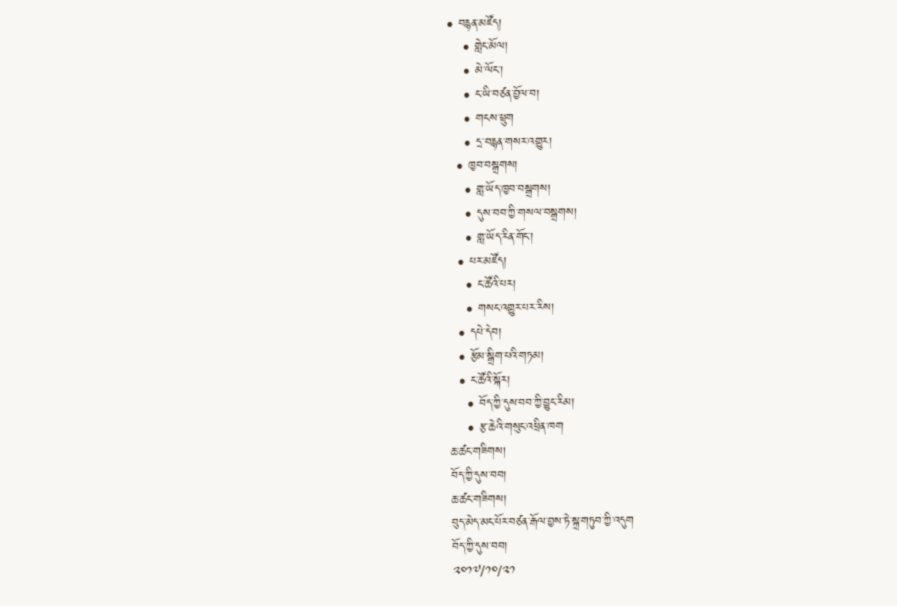• བརྙན་མཛོད།
    • གླེང་མོལ།
    • མེ་ལོང་།
    • ང་ཡི་བཙན་བྱོལ་བ།
    • གངས་ཕྲུག
    • དྲ་བརྙན་གསར་འགྱུར།
  • ཁྱབ་བསྒྲགས།
    • གླ་ཡོད་ཁྱབ་བསྒྲགས།
    • དུས་བབ་ཀྱི་གསལ་བསྒྲགས།
    • གླ་ཡོད་རིན་གོང་།
  • པར་མཛོད།
    • ང་ཚོའི་པར།
    • གསང་འགྱུར་པར་རིས།
  • དཔེ་དེབ།
  • རྩོམ་སྒྲིག་པའི་གཏམ།
  • ང་ཚོའི་སྐོར།
    • བོད་ཀྱི་དུས་བབ་ཀྱི་བྱུང་རིམ།
    • རྩ་ཆེའི་གསུང་འཕྲིན་ཁག
ཆ་ཚང་གཟིགས།
བོད་ཀྱི་དུས་བབ།
ཆ་ཚང་གཟིགས།
བུད་མེད་མང་པོར་བཙན་རྒོལ་བྱས་ཏེ་སྐྲ་གཏུབ་ཀྱི་འདུག
བོད་ཀྱི་དུས་བབ།
༢༠༡༧/༡༠/༢༡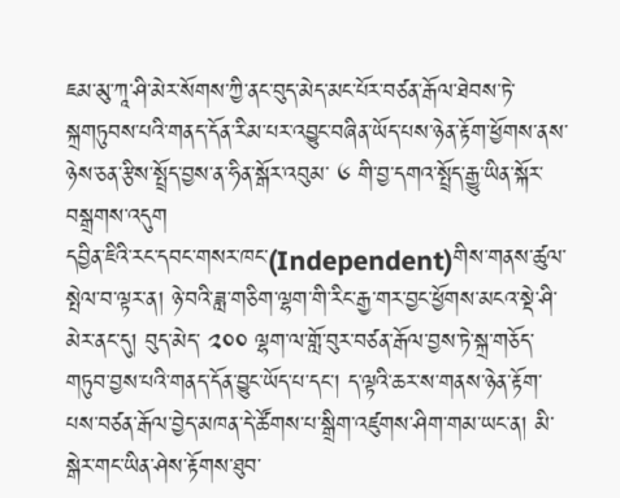ཇམ་མུ་ཀཱ་ཤི་མེར་སོགས་ཀྱི་ནང་བུད་མེད་མང་པོར་བཙན་རྒོལ་ཐེབས་ཏེ་སྐྲགཏུབས་པའི་གནད་དོན་རིམ་པར་འབྱུང་བཞིན་ཡོད་པས་ཉེན་རྟོག་ཕྱོགས་ནས་ཉེས་ཅན་རྩིས་སྤྲོད་བྱས་ན་ཧིན་སྒོར་འབུམ་ ༦ གི་བྱ་དགའ་སྤྲོད་རྒྱུ་ཡིན་སྐོར་བསྒྲགས་འདུག
དབྱིན་ཇིའི་རང་དབང་གསར་ཁང་(Independent)གིས་གནས་ཚུལ་སྤེལ་བ་ལྟར་ན། ཉེ་བའི་ཟླ་གཅིག་ལྷག་གི་རིང་རྒྱ་གར་བྱང་ཕྱོགས་མངའ་སྡེ་ཤི་མེར་ནང་དུ། བུད་མེད་ ༢༠༠ ལྷག་ལ་གློ་བུར་བཙན་རྒོལ་བྱས་ཏེ་སྐྲ་གཅོད་གཏུབ་བྱས་པའི་གནད་དོན་བྱུང་ཡོད་པ་དང་། ད་ལྟའི་ཆར་ས་གནས་ཉེན་རྟོག་པས་བཙན་རྒོལ་བྱེད་མཁན་དེ་ཚོགས་པ་སྒྲིག་འཛུགས་ཤིག་གམ་ཡང་ན། མི་སྒེར་གང་ཡིན་ཤེས་རྟོགས་ཐུབ་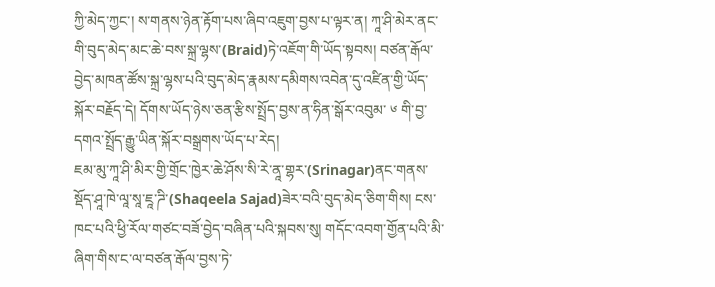ཀྱི་མེད་ཀྱང་། ས་གནས་ཉེན་རྟོག་པས་ཞིབ་འཇུག་བྱས་པ་ལྟར་ན། ཀཱ་ཤི་མེར་ནང་གི་བུད་མེད་མང་ཆེ་བས་སྐྲ་ལྷས་(Braid)ཏེ་འཇོག་གི་ཡོད་སྟབས། བཙན་རྒོལ་བྱེད་མཁན་ཚོས་སྐྲ་ལྷས་པའི་བུད་མེད་རྣམས་དམིགས་འབེན་དུ་འཛིན་གྱི་ཡོད་སྐོར་བརྗོད་དེ། དོགས་ཡོད་ཉེས་ཅན་རྩིས་སྤྲོད་བྱས་ན་ཧིན་སྒོར་འབུམ་ ༦ གི་བྱ་དགའ་སྤྲོད་རྒྱུ་ཡིན་སྐོར་བསྒྲགས་ཡོད་པ་རེད།
ཇམ་མུ་ཀཱ་ཤི་མིར་གྱི་གྲོང་ཁྱེར་ཆེ་ཤོས་སི་རེ་ནཱ་གྷར་(Srinagar)ནང་གནས་སྡོད་ཤཱ་ཁེ་ལཱ་སཱ་ཇཱ་ཌི་(Shaqeela Sajad)ཟེར་བའི་བུད་མེད་ཅིག་གིས། ངས་ཁང་པའི་ཕྱི་རོལ་གཙང་བཟོ་བྱེད་བཞིན་པའི་སྐབས་སུ། གདོང་འབག་གྱོན་པའི་མི་ཞིག་གིས་ང་ལ་བཙན་རྒོལ་བྱས་ཏེ་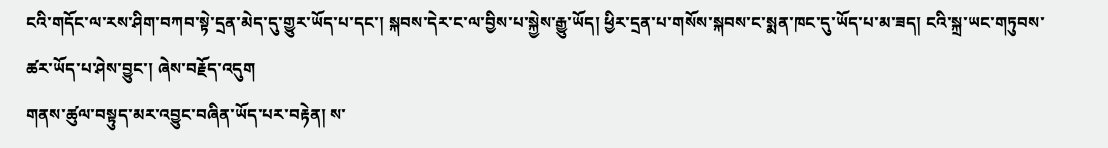ངའི་གདོང་ལ་རས་ཤིག་བཀབ་སྟེ་དྲན་མེད་དུ་གྱུར་ཡོད་པ་དང་། སྐབས་དེར་ང་ལ་བྱིས་པ་སྐྱེས་རྒྱུ་ཡོད། ཕྱིར་དྲན་པ་གསོས་སྐབས་ང་སྨན་ཁང་དུ་ཡོད་པ་མ་ཟད། ངའི་སྐྲ་ཡང་གཏུབས་ཚར་ཡོད་པ་ཤེས་བྱུང་། ཞེས་བརྗོད་འདུག
གནས་ཚུལ་བསྟུད་མར་འབྱུང་བཞིན་ཡོད་པར་བརྟེན། ས་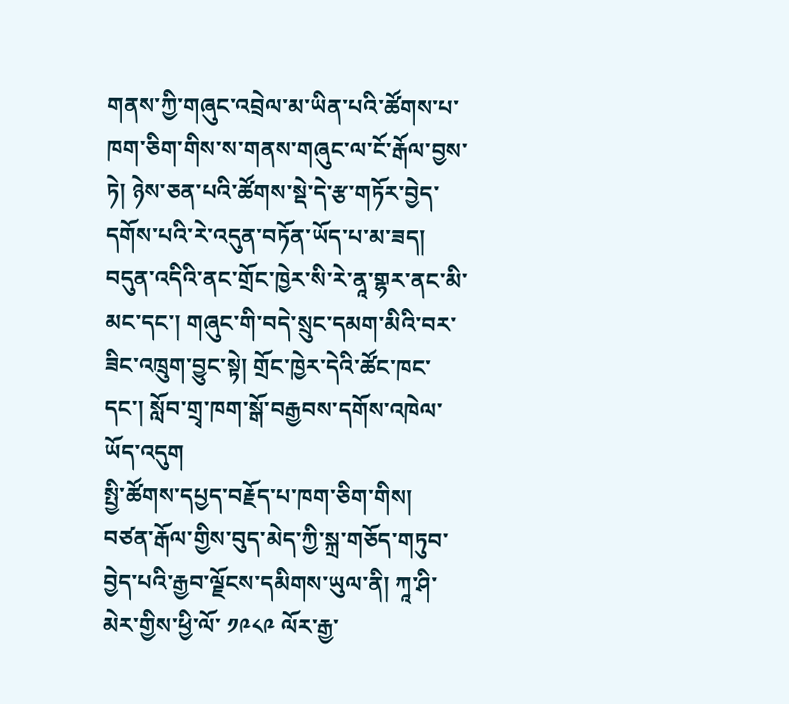གནས་ཀྱི་གཞུང་འབྲེལ་མ་ཡིན་པའི་ཚོགས་པ་ཁག་ཅིག་གིས་ས་གནས་གཞུང་ལ་ངོ་རྒོལ་བྱས་ཏེ། ཉེས་ཅན་པའི་ཚོགས་སྡེ་དེ་རྩ་གཏོར་བྱེད་དགོས་པའི་རེ་འདུན་བཏོན་ཡོད་པ་མ་ཟད། བདུན་འདིའི་ནང་གྲོང་ཁྱེར་སི་རེ་ནཱ་གྷར་ནང་མི་མང་དང་། གཞུང་གི་བདེ་སྲུང་དམག་མིའི་བར་ཟིང་འཁྲུག་བྱུང་སྟེ། གྲོང་ཁྱེར་དེའི་ཚོང་ཁང་དང་། སློབ་གྲྭ་ཁག་སྒོ་བརྒྱབས་དགོས་འཁེལ་ཡོད་འདུག
སྤྱི་ཚོགས་དཔྱད་བརྗོད་པ་ཁག་ཅིག་གིས། བཙན་རྒོལ་གྱིས་བུད་མེད་ཀྱི་སྐྲ་གཅོད་གཏུབ་བྱེད་པའི་རྒྱབ་ལྗོངས་དམིགས་ཡུལ་ནི། ཀཱ་ཤི་མེར་གྱིས་ཕྱི་ལོ་ ༡༩༨༩ ལོར་རྒྱ་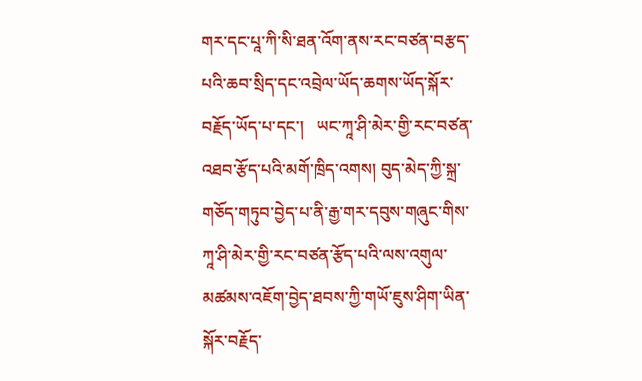གར་དང་པཱ་ཀི་སི་ཐན་འོག་ནས་རང་བཙན་བརྩད་པའི་ཆབ་སྲིད་དང་འབྲེལ་ཡོད་ཆགས་ཡོད་སྐོར་བརྗོད་ཡོད་པ་དང་།   ཡང་ཀཱ་ཤི་མེར་གྱི་རང་བཙན་འཐབ་རྩོད་པའི་མགོ་ཁྲིད་འགས། བུད་མེད་ཀྱི་སྐྲ་གཅོད་གཏུབ་བྱེད་པ་ནི་རྒྱ་གར་དབུས་གཞུང་གིས་ཀཱ་ཤི་མེར་གྱི་རང་བཙན་རྩོད་པའི་ལས་འགུལ་མཚམས་འཇོག་བྱེད་ཐབས་ཀྱི་གཡོ་ཇུས་ཤིག་ཡིན་སྐོར་བརྗོད་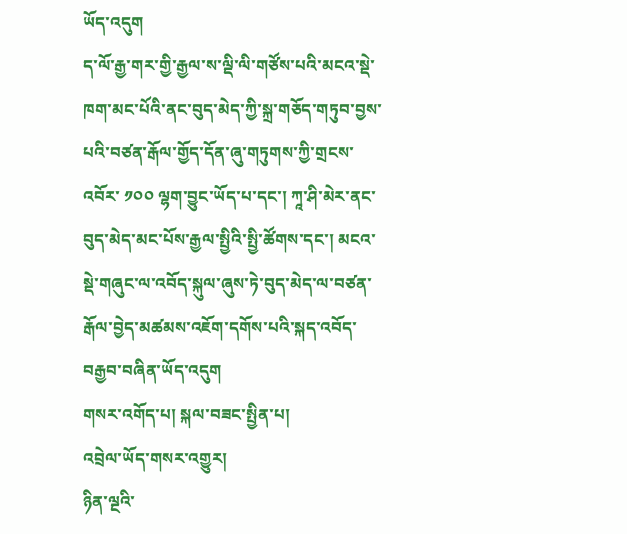ཡོད་འདུག
ད་ལོ་རྒྱ་གར་གྱི་རྒྱལ་ས་ལྡི་ལི་གཙོས་པའི་མངའ་སྡེ་ཁག་མང་པོའི་ནང་བུད་མེད་ཀྱི་སྐྲ་གཅོད་གཏུབ་བྱས་པའི་བཙན་རྒོལ་གྱོད་དོན་ཞུ་གཏུགས་ཀྱི་གྲངས་འབོར་ ༡༠༠ ལྷག་བྱུང་ཡོད་པ་དང་། ཀཱ་ཤི་མེར་ནང་བུད་མེད་མང་པོས་རྒྱལ་སྤྱིའི་སྤྱི་ཚོགས་དང་། མངའ་སྡེ་གཞུང་ལ་འབོད་སྐུལ་ཞུས་ཏེ་བུད་མེད་ལ་བཙན་རྒོལ་བྱེད་མཚམས་འཇོག་དགོས་པའི་སྐད་འབོད་བརྒྱབ་བཞིན་ཡོད་འདུག
གསར་འགོད་པ། སྐལ་བཟང་སྤྱིན་པ།
འབྲེལ་ཡོད་གསར་འགྱུར།
ཉིན་ལྔའི་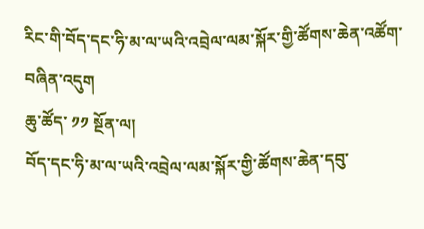རིང་གི་བོད་དང་ཧི་མ་ལ་ཡའི་འབྲེལ་ལམ་སྐོར་གྱི་ཚོགས་ཆེན་འཚོག་བཞིན་འདུག
ཆུ་ཚོད་ ༡༡ སྔོན་ལ།
བོད་དང་ཧི་མ་ལ་ཡའི་འབྲེལ་ལམ་སྐོར་གྱི་ཚོགས་ཆེན་དབུ་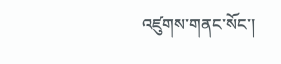འཛུགས་གནང་སོང་།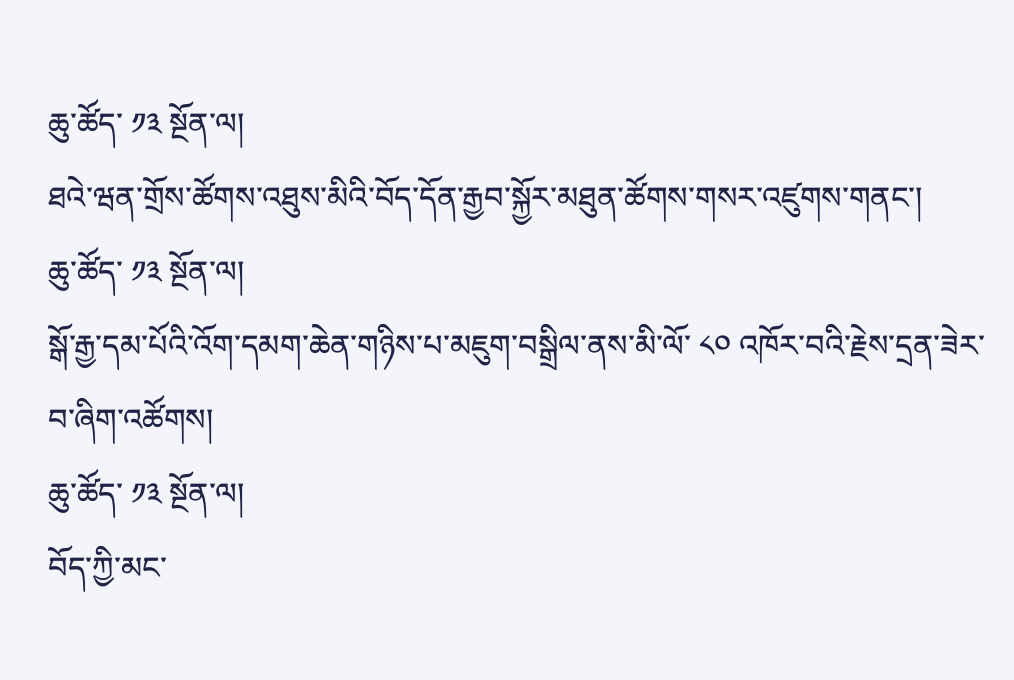ཆུ་ཚོད་ ༡༣ སྔོན་ལ།
ཐའེ་ཝན་གྲོས་ཚོགས་འཐུས་མིའི་བོད་དོན་རྒྱབ་སྐྱོར་མཐུན་ཚོགས་གསར་འཛུགས་གནང་།
ཆུ་ཚོད་ ༡༣ སྔོན་ལ།
སྒོ་རྒྱ་དམ་པོའི་འོག་དམག་ཆེན་གཉིས་པ་མཇུག་བསྒྲིལ་ནས་མི་ལོ་ ༨༠ འཁོར་བའི་རྗེས་དྲན་ཟེར་བ་ཞིག་འཚོགས།
ཆུ་ཚོད་ ༡༣ སྔོན་ལ།
བོད་ཀྱི་མང་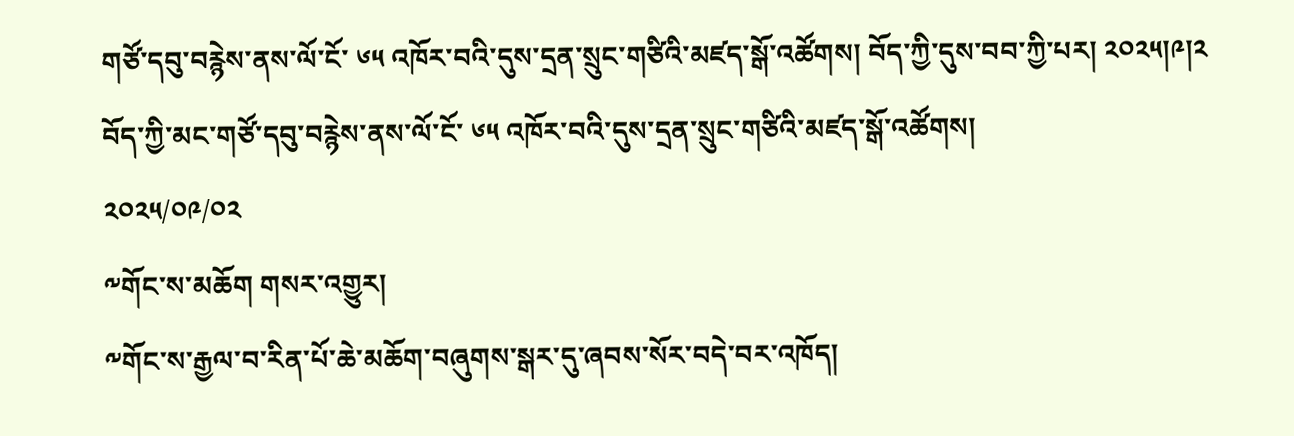གཙོ་དབུ་བརྙེས་ནས་ལོ་ངོ་ ༦༥ འཁོར་བའི་དུས་དྲན་སྲུང་གཙིའི་མཛད་སྒོ་འཚོགས། བོད་ཀྱི་དུས་བབ་ཀྱི་པར། ༢༠༢༥།༩།༢
བོད་ཀྱི་མང་གཙོ་དབུ་བརྙེས་ནས་ལོ་ངོ་ ༦༥ འཁོར་བའི་དུས་དྲན་སྲུང་གཙིའི་མཛད་སྒོ་འཚོགས།
༢༠༢༥/༠༩/༠༢
༸གོང་ས་མཆོག གསར་འགྱུར།
༸གོང་ས་རྒྱལ་བ་རིན་པོ་ཆེ་མཆོག་བཞུགས་སྒར་དུ་ཞབས་སོར་བདེ་བར་འཁོད།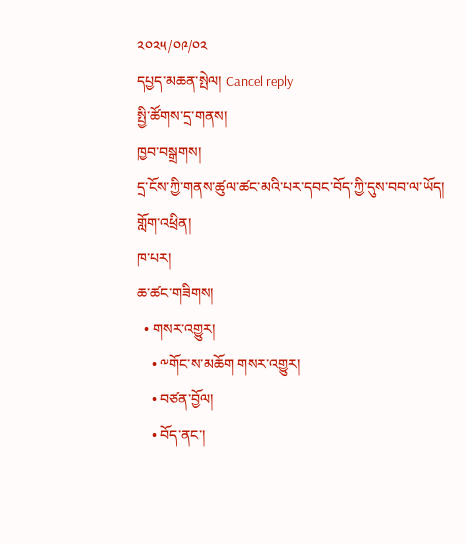༢༠༢༥/༠༩/༠༢
དཔྱད་མཆན་སྤེལ། Cancel reply
སྤྱི་ཚོགས་དྲ་གནས།
ཁྱབ་བསྒྲགས།
དྲ་ངོས་ཀྱི་གནས་ཚུལ་ཚང་མའི་པར་དབང་བོད་ཀྱི་དུས་བབ་ལ་ཡོད།
གློག་འཕྲིན།
ཁ་པར།
ཆ་ཚང་གཟིགས།
  • གསར་འགྱུར།
    • ༸གོང་ས་མཆོག གསར་འགྱུར།
    • བཙན་བྱོལ།
    • བོད་ནང་།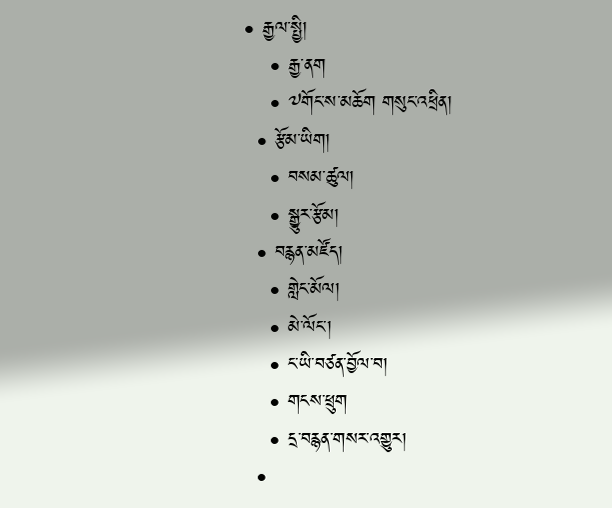• རྒྱལ་སྤྱི།
    • རྒྱ་ནག
    • ༧གོང་ས་མཆོག གསུང་འཕྲིན།
  • རྩོམ་ཡིག།
    • བསམ་ཚུལ།
    • སྒྱུར་རྩོམ།
  • བརྙན་མཛོད།
    • གླེང་མོལ།
    • མེ་ལོང་།
    • ང་ཡི་བཙན་བྱོལ་བ།
    • གངས་ཕྲུག
    • དྲ་བརྙན་གསར་འགྱུར།
  •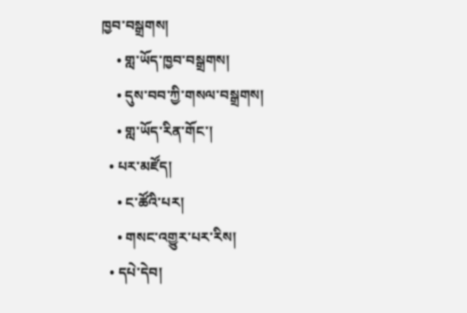ཁྱབ་བསྒྲགས།
    • གླ་ཡོད་ཁྱབ་བསྒྲགས།
    • དུས་བབ་ཀྱི་གསལ་བསྒྲགས།
    • གླ་ཡོད་རིན་གོང་།
  • པར་མཛོད།
    • ང་ཚོའི་པར།
    • གསང་འགྱུར་པར་རིས།
  • དཔེ་དེབ།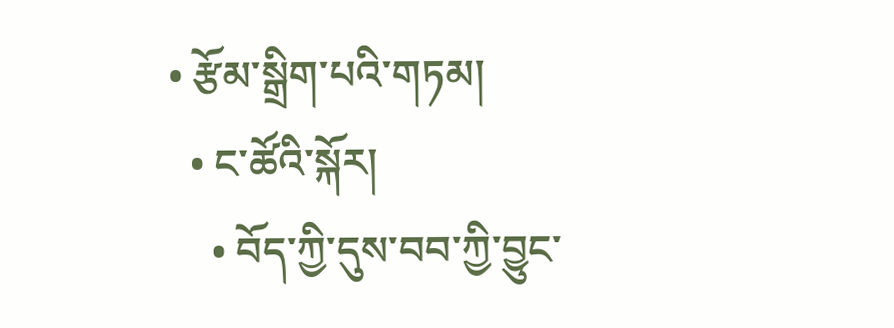• རྩོམ་སྒྲིག་པའི་གཏམ།
  • ང་ཚོའི་སྐོར།
    • བོད་ཀྱི་དུས་བབ་ཀྱི་བྱུང་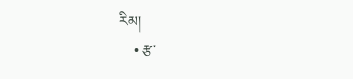རིམ།
    • རྩ་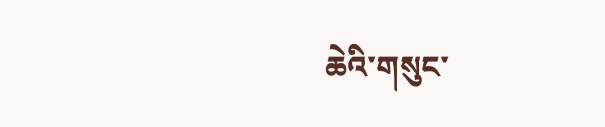ཆེའི་གསུང་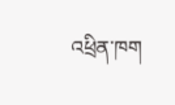འཕྲིན་ཁག